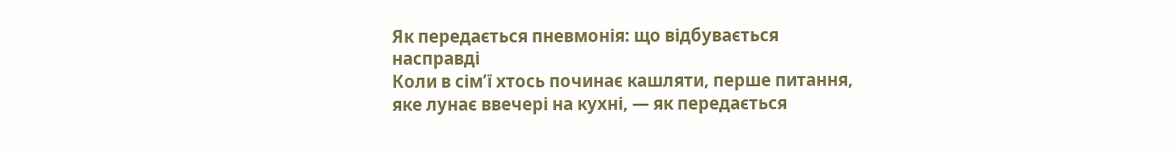Як передається пневмонія: що відбувається насправді
Коли в сім’ї хтось починає кашляти, перше питання, яке лунає ввечері на кухні, — як передається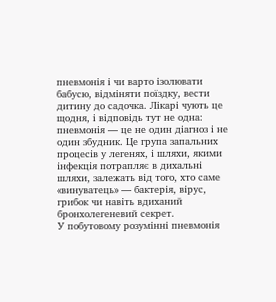пневмонія і чи варто ізолювати бабусю, відміняти поїздку, вести дитину до садочка. Лікарі чують це щодня, і відповідь тут не одна: пневмонія — це не один діагноз і не один збудник. Це група запальних процесів у легенях, і шляхи, якими інфекція потрапляє в дихальні шляхи, залежать від того, хто саме «винуватець» — бактерія, вірус, грибок чи навіть вдиханий бронхолегеневий секрет.
У побутовому розумінні пневмонія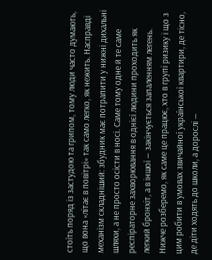стоїть поряд із застудою та грипом, тому люди часто думають, що вона «літає в повітрі» так само легко, як нежить. Насправді механізм складніший: збудник має потрапити у нижні дихальні шляхи, а не просто осісти в носі. Саме тому одне й те саме респіраторне захворювання в однієї людини проходить як легкий бронхіт, а в іншої — закінчується запаленням легень. Нижче розберемо, як саме це працює, хто в групі ризику і що з цим робити в умовах звичайної української квартири, де тісно, де діти ходять до школи, а дорослі —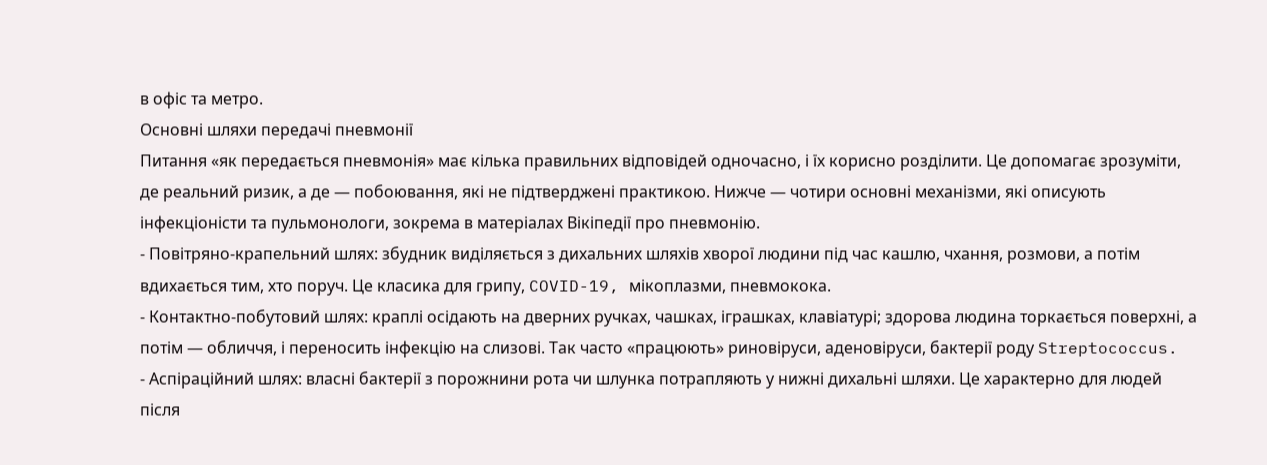в офіс та метро.
Основні шляхи передачі пневмонії
Питання «як передається пневмонія» має кілька правильних відповідей одночасно, і їх корисно розділити. Це допомагає зрозуміти, де реальний ризик, а де — побоювання, які не підтверджені практикою. Нижче — чотири основні механізми, які описують інфекціоністи та пульмонологи, зокрема в матеріалах Вікіпедії про пневмонію.
- Повітряно-крапельний шлях: збудник виділяється з дихальних шляхів хворої людини під час кашлю, чхання, розмови, а потім вдихається тим, хто поруч. Це класика для грипу, COVID-19, мікоплазми, пневмокока.
- Контактно-побутовий шлях: краплі осідають на дверних ручках, чашках, іграшках, клавіатурі; здорова людина торкається поверхні, а потім — обличчя, і переносить інфекцію на слизові. Так часто «працюють» риновіруси, аденовіруси, бактерії роду Streptococcus.
- Аспіраційний шлях: власні бактерії з порожнини рота чи шлунка потрапляють у нижні дихальні шляхи. Це характерно для людей після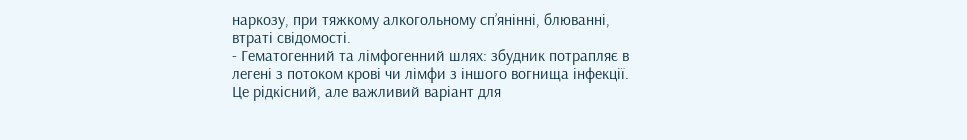наркозу, при тяжкому алкогольному сп’янінні, блюванні, втраті свідомості.
- Гематогенний та лімфогенний шлях: збудник потрапляє в легені з потоком крові чи лімфи з іншого вогнища інфекції. Це рідкісний, але важливий варіант для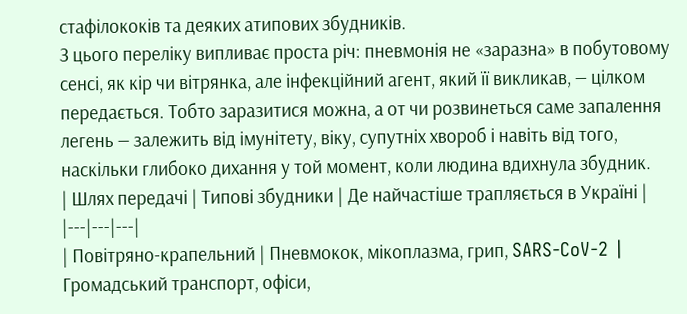стафілококів та деяких атипових збудників.
З цього переліку випливає проста річ: пневмонія не «заразна» в побутовому сенсі, як кір чи вітрянка, але інфекційний агент, який її викликав, — цілком передається. Тобто заразитися можна, а от чи розвинеться саме запалення легень — залежить від імунітету, віку, супутніх хвороб і навіть від того, наскільки глибоко дихання у той момент, коли людина вдихнула збудник.
| Шлях передачі | Типові збудники | Де найчастіше трапляється в Україні |
|---|---|---|
| Повітряно-крапельний | Пневмокок, мікоплазма, грип, SARS-CoV-2 | Громадський транспорт, офіси,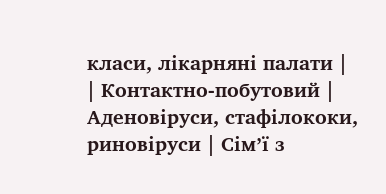класи, лікарняні палати |
| Контактно-побутовий | Аденовіруси, стафілококи, риновіруси | Сім’ї з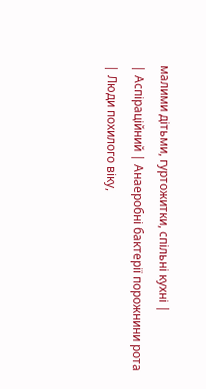малими дітьми, гуртожитки, спільні кухні |
| Аспіраційний | Анаеробні бактерії порожнини рота | Люди похилого віку,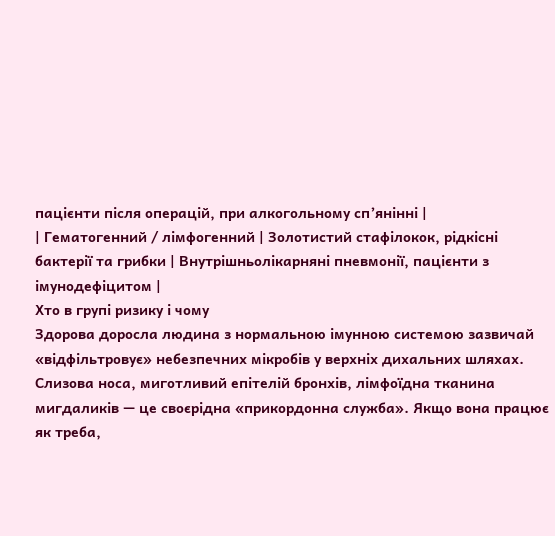пацієнти після операцій, при алкогольному сп’янінні |
| Гематогенний / лімфогенний | Золотистий стафілокок, рідкісні бактерії та грибки | Внутрішньолікарняні пневмонії, пацієнти з імунодефіцитом |
Хто в групі ризику і чому
Здорова доросла людина з нормальною імунною системою зазвичай «відфільтровує» небезпечних мікробів у верхніх дихальних шляхах. Слизова носа, миготливий епітелій бронхів, лімфоїдна тканина мигдаликів — це своєрідна «прикордонна служба». Якщо вона працює як треба,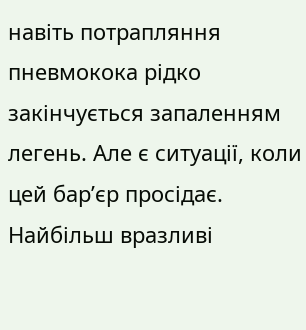навіть потрапляння пневмокока рідко закінчується запаленням легень. Але є ситуації, коли цей бар’єр просідає.
Найбільш вразливі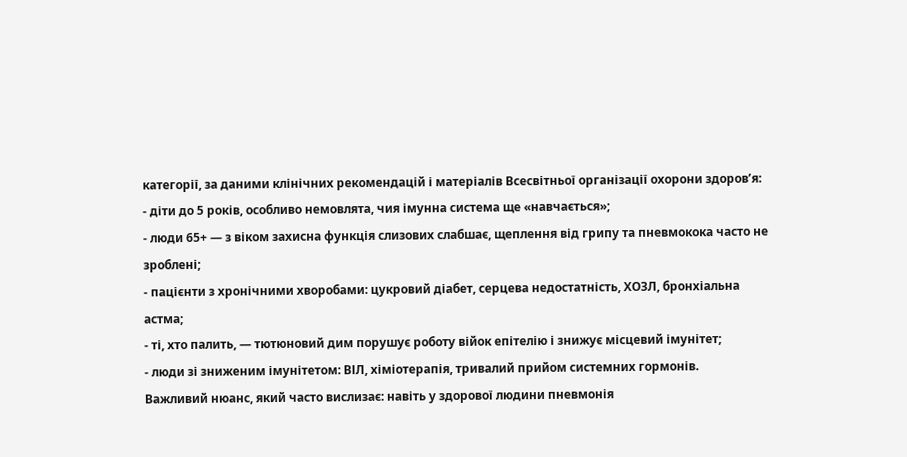категорії, за даними клінічних рекомендацій і матеріалів Всесвітньої організації охорони здоров’я:
- діти до 5 років, особливо немовлята, чия імунна система ще «навчається»;
- люди 65+ — з віком захисна функція слизових слабшає, щеплення від грипу та пневмокока часто не зроблені;
- пацієнти з хронічними хворобами: цукровий діабет, серцева недостатність, ХОЗЛ, бронхіальна астма;
- ті, хто палить, — тютюновий дим порушує роботу війок епітелію і знижує місцевий імунітет;
- люди зі зниженим імунітетом: ВІЛ, хіміотерапія, тривалий прийом системних гормонів.
Важливий нюанс, який часто вислизає: навіть у здорової людини пневмонія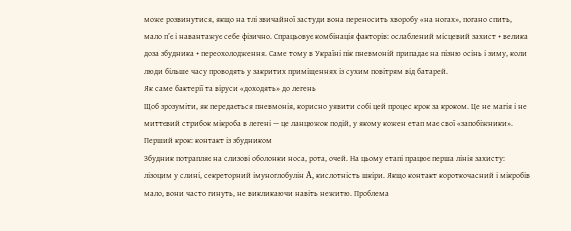може розвинутися, якщо на тлі звичайної застуди вона переносить хворобу «на ногах», погано спить, мало п’є і навантажує себе фізично. Спрацьовує комбінація факторів: ослаблений місцевий захист + велика доза збудника + переохолодження. Саме тому в Україні пік пневмоній припадає на пізню осінь і зиму, коли люди більше часу проводять у закритих приміщеннях із сухим повітрям від батарей.
Як саме бактерії та віруси «доходять» до легень
Щоб зрозуміти, як передається пневмонія, корисно уявити собі цей процес крок за кроком. Це не магія і не миттєвий стрибок мікроба в легені — це ланцюжок подій, у якому кожен етап має свої «запобіжники».
Перший крок: контакт із збудником
Збудник потрапляє на слизові оболонки носа, рота, очей. На цьому етапі працює перша лінія захисту: лізоцим у слині, секреторний імуноглобулін A, кислотність шкіри. Якщо контакт короткочасний і мікробів мало, вони часто гинуть, не викликаючи навіть нежитю. Проблема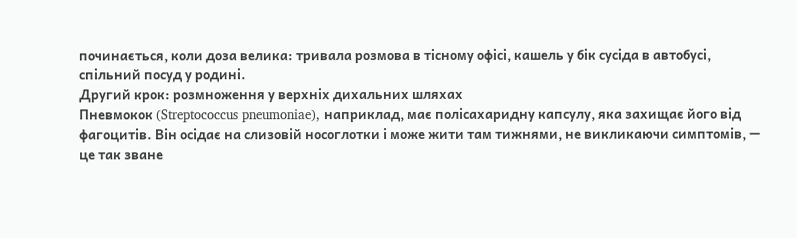починається, коли доза велика: тривала розмова в тісному офісі, кашель у бік сусіда в автобусі, спільний посуд у родині.
Другий крок: розмноження у верхніх дихальних шляхах
Пневмокок (Streptococcus pneumoniae), наприклад, має полісахаридну капсулу, яка захищає його від фагоцитів. Він осідає на слизовій носоглотки і може жити там тижнями, не викликаючи симптомів, — це так зване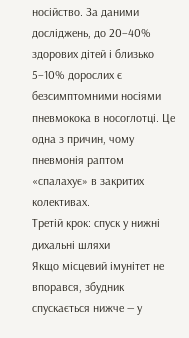носійство. За даними досліджень, до 20–40% здорових дітей і близько 5–10% дорослих є безсимптомними носіями пневмокока в носоглотці. Це одна з причин, чому пневмонія раптом «спалахує» в закритих колективах.
Третій крок: спуск у нижні дихальні шляхи
Якщо місцевий імунітет не впорався, збудник спускається нижче — у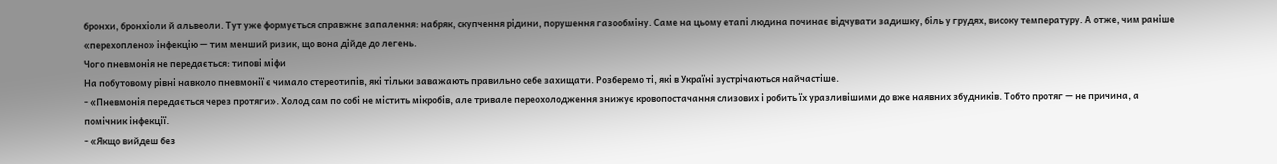бронхи, бронхіоли й альвеоли. Тут уже формується справжнє запалення: набряк, скупчення рідини, порушення газообміну. Саме на цьому етапі людина починає відчувати задишку, біль у грудях, високу температуру. А отже, чим раніше «перехоплено» інфекцію — тим менший ризик, що вона дійде до легень.
Чого пневмонія не передається: типові міфи
На побутовому рівні навколо пневмонії є чимало стереотипів, які тільки заважають правильно себе захищати. Розберемо ті, які в Україні зустрічаються найчастіше.
- «Пневмонія передається через протяги». Холод сам по собі не містить мікробів, але тривале переохолодження знижує кровопостачання слизових і робить їх уразливішими до вже наявних збудників. Тобто протяг — не причина, а помічник інфекції.
- «Якщо вийдеш без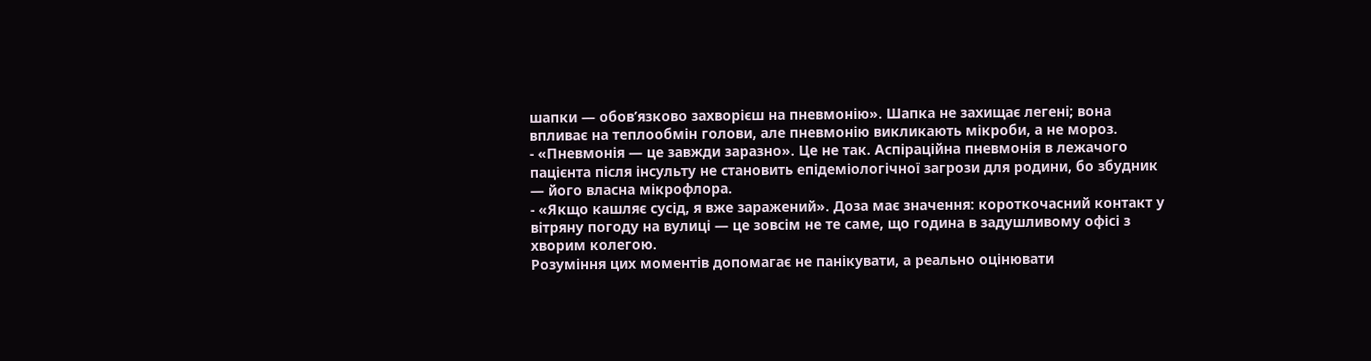шапки — обов’язково захворієш на пневмонію». Шапка не захищає легені; вона впливає на теплообмін голови, але пневмонію викликають мікроби, а не мороз.
- «Пневмонія — це завжди заразно». Це не так. Аспіраційна пневмонія в лежачого пацієнта після інсульту не становить епідеміологічної загрози для родини, бо збудник — його власна мікрофлора.
- «Якщо кашляє сусід, я вже заражений». Доза має значення: короткочасний контакт у вітряну погоду на вулиці — це зовсім не те саме, що година в задушливому офісі з хворим колегою.
Розуміння цих моментів допомагає не панікувати, а реально оцінювати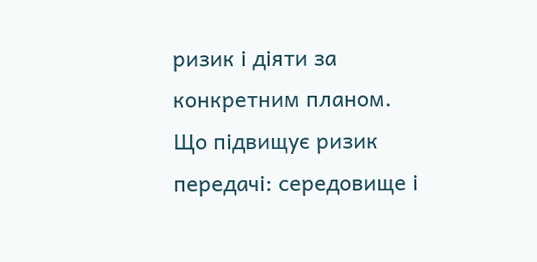ризик і діяти за конкретним планом.
Що підвищує ризик передачі: середовище і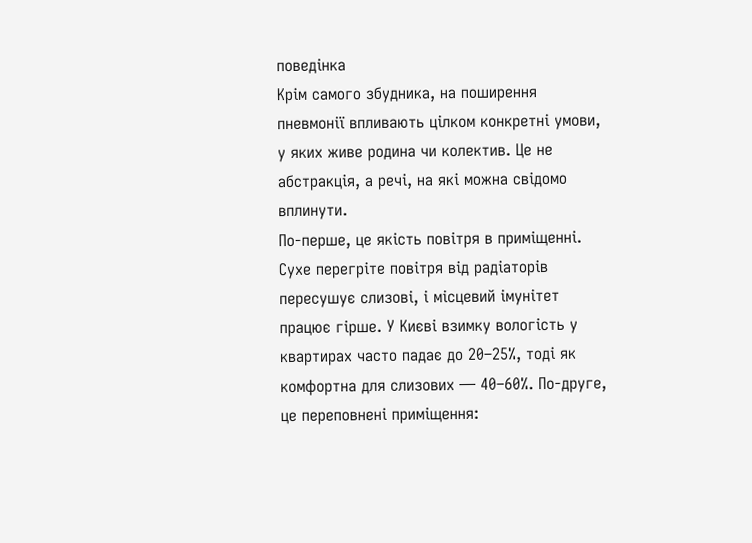поведінка
Крім самого збудника, на поширення пневмонії впливають цілком конкретні умови, у яких живе родина чи колектив. Це не абстракція, а речі, на які можна свідомо вплинути.
По-перше, це якість повітря в приміщенні. Сухе перегріте повітря від радіаторів пересушує слизові, і місцевий імунітет працює гірше. У Києві взимку вологість у квартирах часто падає до 20–25%, тоді як комфортна для слизових — 40–60%. По-друге, це переповнені приміщення: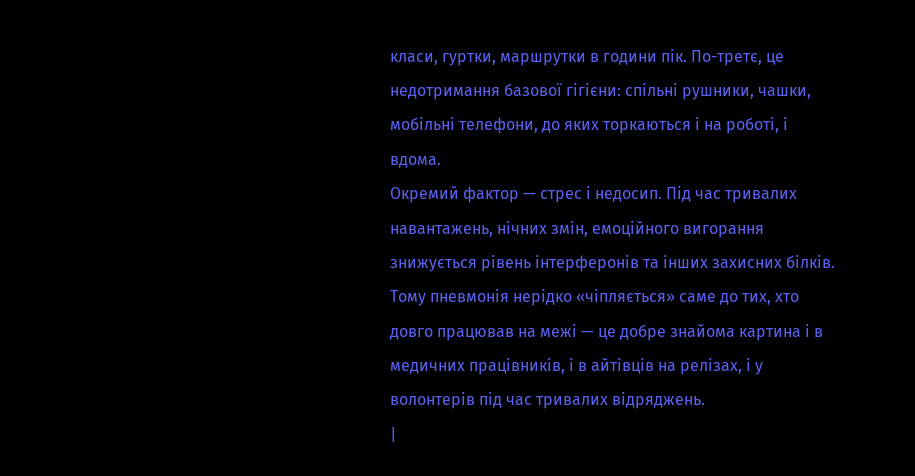класи, гуртки, маршрутки в години пік. По-третє, це недотримання базової гігієни: спільні рушники, чашки, мобільні телефони, до яких торкаються і на роботі, і вдома.
Окремий фактор — стрес і недосип. Під час тривалих навантажень, нічних змін, емоційного вигорання знижується рівень інтерферонів та інших захисних білків. Тому пневмонія нерідко «чіпляється» саме до тих, хто довго працював на межі — це добре знайома картина і в медичних працівників, і в айтівців на релізах, і у волонтерів під час тривалих відряджень.
|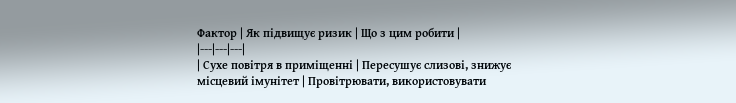Фактор | Як підвищує ризик | Що з цим робити |
|---|---|---|
| Сухе повітря в приміщенні | Пересушує слизові, знижує місцевий імунітет | Провітрювати, використовувати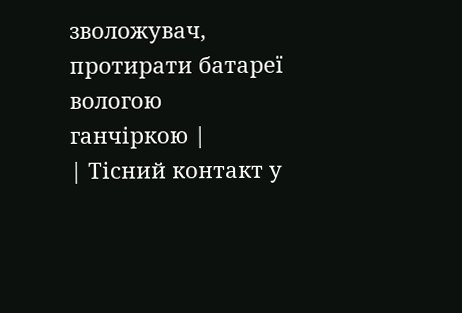зволожувач, протирати батареї вологою ганчіркою |
| Тісний контакт у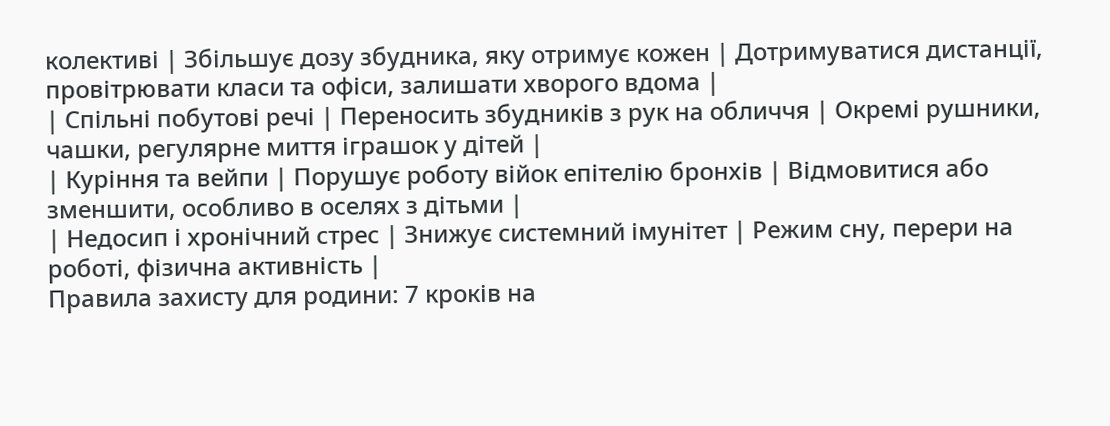колективі | Збільшує дозу збудника, яку отримує кожен | Дотримуватися дистанції, провітрювати класи та офіси, залишати хворого вдома |
| Спільні побутові речі | Переносить збудників з рук на обличчя | Окремі рушники, чашки, регулярне миття іграшок у дітей |
| Куріння та вейпи | Порушує роботу війок епітелію бронхів | Відмовитися або зменшити, особливо в оселях з дітьми |
| Недосип і хронічний стрес | Знижує системний імунітет | Режим сну, перери на роботі, фізична активність |
Правила захисту для родини: 7 кроків на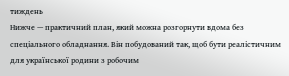тиждень
Нижче — практичний план, який можна розгорнути вдома без спеціального обладнання. Він побудований так, щоб бути реалістичним для української родини з робочим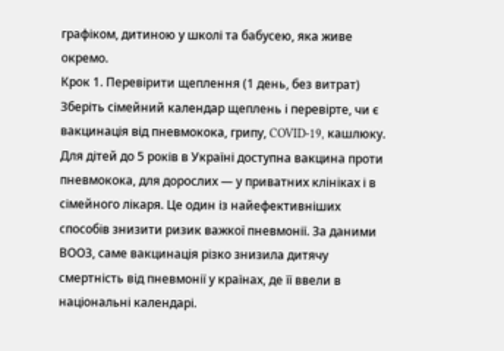графіком, дитиною у школі та бабусею, яка живе окремо.
Крок 1. Перевірити щеплення (1 день, без витрат)
Зберіть сімейний календар щеплень і перевірте, чи є вакцинація від пневмокока, грипу, COVID-19, кашлюку. Для дітей до 5 років в Україні доступна вакцина проти пневмокока, для дорослих — у приватних клініках і в сімейного лікаря. Це один із найефективніших способів знизити ризик важкої пневмонії. За даними ВООЗ, саме вакцинація різко знизила дитячу смертність від пневмонії у країнах, де її ввели в національні календарі.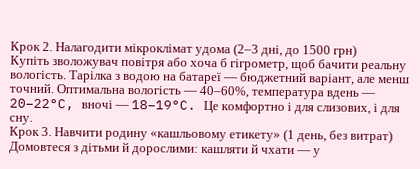Крок 2. Налагодити мікроклімат удома (2–3 дні, до 1500 грн)
Купіть зволожувач повітря або хоча б гігрометр, щоб бачити реальну вологість. Тарілка з водою на батареї — бюджетний варіант, але менш точний. Оптимальна вологість — 40–60%, температура вдень — 20–22°C, вночі — 18–19°C. Це комфортно і для слизових, і для сну.
Крок 3. Навчити родину «кашльовому етикету» (1 день, без витрат)
Домовтеся з дітьми й дорослими: кашляти й чхати — у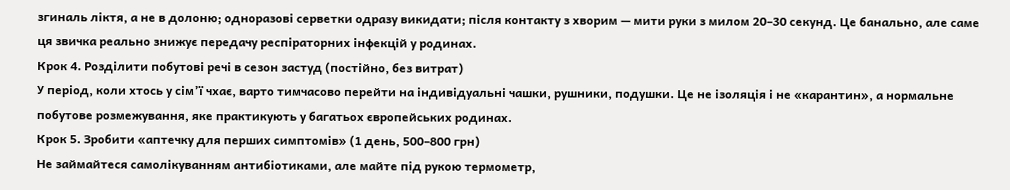згиналь ліктя, а не в долоню; одноразові серветки одразу викидати; після контакту з хворим — мити руки з милом 20–30 секунд. Це банально, але саме ця звичка реально знижує передачу респіраторних інфекцій у родинах.
Крок 4. Розділити побутові речі в сезон застуд (постійно, без витрат)
У період, коли хтось у сім’ї чхає, варто тимчасово перейти на індивідуальні чашки, рушники, подушки. Це не ізоляція і не «карантин», а нормальне побутове розмежування, яке практикують у багатьох європейських родинах.
Крок 5. Зробити «аптечку для перших симптомів» (1 день, 500–800 грн)
Не займайтеся самолікуванням антибіотиками, але майте під рукою термометр,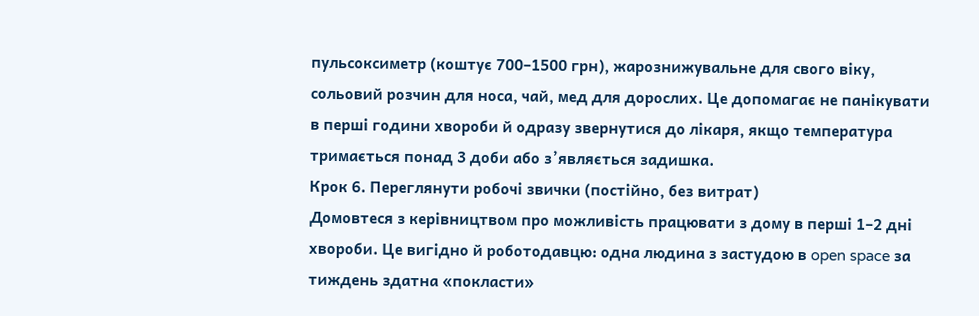пульсоксиметр (коштує 700–1500 грн), жарознижувальне для свого віку, сольовий розчин для носа, чай, мед для дорослих. Це допомагає не панікувати в перші години хвороби й одразу звернутися до лікаря, якщо температура тримається понад 3 доби або з’являється задишка.
Крок 6. Переглянути робочі звички (постійно, без витрат)
Домовтеся з керівництвом про можливість працювати з дому в перші 1–2 дні хвороби. Це вигідно й роботодавцю: одна людина з застудою в open space за тиждень здатна «покласти»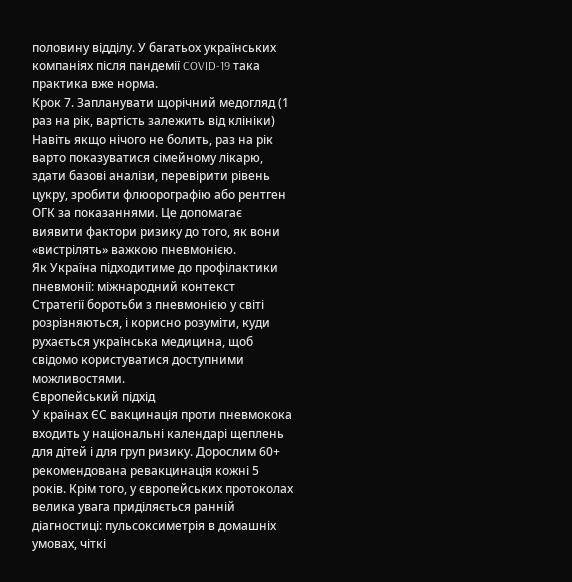половину відділу. У багатьох українських компаніях після пандемії COVID-19 така практика вже норма.
Крок 7. Запланувати щорічний медогляд (1 раз на рік, вартість залежить від клініки)
Навіть якщо нічого не болить, раз на рік варто показуватися сімейному лікарю, здати базові аналізи, перевірити рівень цукру, зробити флюорографію або рентген ОГК за показаннями. Це допомагає виявити фактори ризику до того, як вони «вистрілять» важкою пневмонією.
Як Україна підходитиме до профілактики пневмонії: міжнародний контекст
Стратегії боротьби з пневмонією у світі розрізняються, і корисно розуміти, куди рухається українська медицина, щоб свідомо користуватися доступними можливостями.
Європейський підхід
У країнах ЄС вакцинація проти пневмокока входить у національні календарі щеплень для дітей і для груп ризику. Дорослим 60+ рекомендована ревакцинація кожні 5 років. Крім того, у європейських протоколах велика увага приділяється ранній діагностиці: пульсоксиметрія в домашніх умовах, чіткі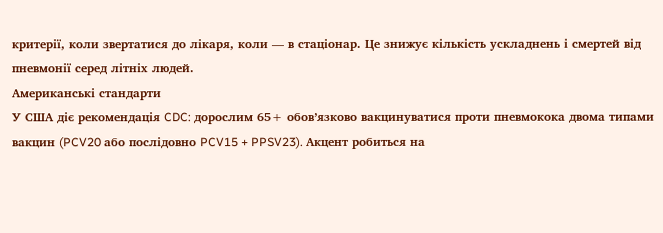критерії, коли звертатися до лікаря, коли — в стаціонар. Це знижує кількість ускладнень і смертей від пневмонії серед літніх людей.
Американські стандарти
У США діє рекомендація CDC: дорослим 65+ обов’язково вакцинуватися проти пневмокока двома типами вакцин (PCV20 або послідовно PCV15 + PPSV23). Акцент робиться на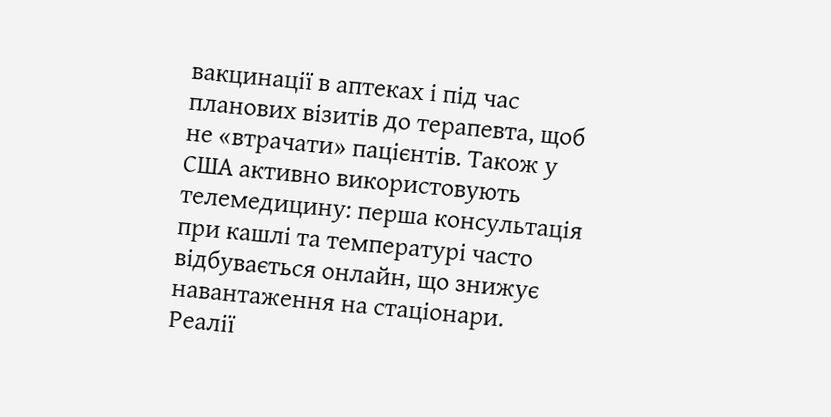вакцинації в аптеках і під час планових візитів до терапевта, щоб не «втрачати» пацієнтів. Також у США активно використовують телемедицину: перша консультація при кашлі та температурі часто відбувається онлайн, що знижує навантаження на стаціонари.
Реалії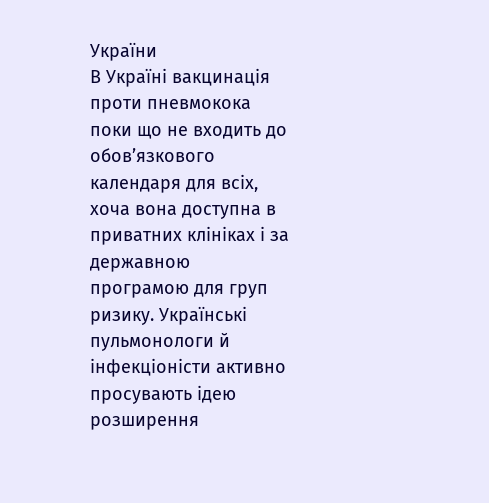України
В Україні вакцинація проти пневмокока поки що не входить до обов’язкового календаря для всіх, хоча вона доступна в приватних клініках і за державною програмою для груп ризику. Українські пульмонологи й інфекціоністи активно просувають ідею розширення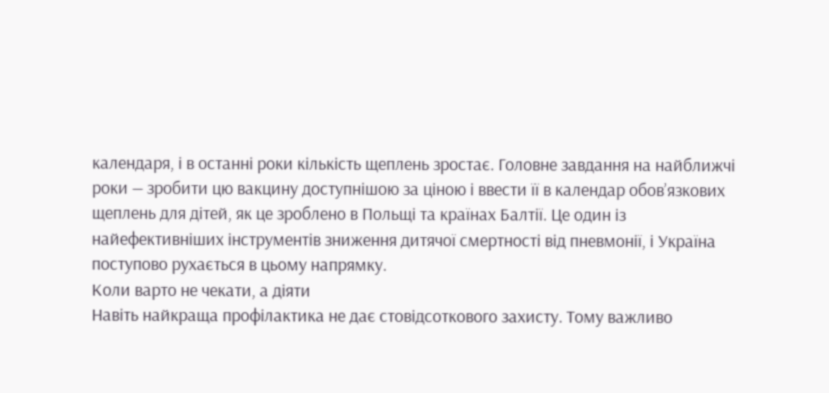календаря, і в останні роки кількість щеплень зростає. Головне завдання на найближчі роки — зробити цю вакцину доступнішою за ціною і ввести її в календар обов’язкових щеплень для дітей, як це зроблено в Польщі та країнах Балтії. Це один із найефективніших інструментів зниження дитячої смертності від пневмонії, і Україна поступово рухається в цьому напрямку.
Коли варто не чекати, а діяти
Навіть найкраща профілактика не дає стовідсоткового захисту. Тому важливо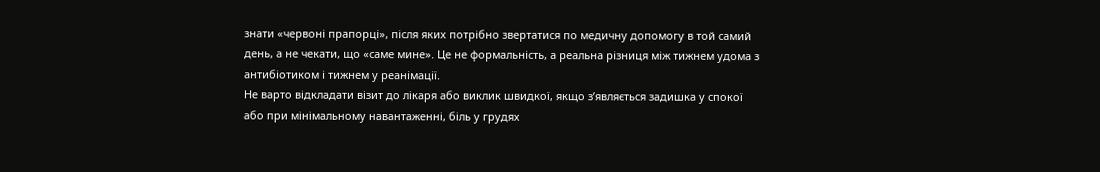знати «червоні прапорці», після яких потрібно звертатися по медичну допомогу в той самий день, а не чекати, що «саме мине». Це не формальність, а реальна різниця між тижнем удома з антибіотиком і тижнем у реанімації.
Не варто відкладати візит до лікаря або виклик швидкої, якщо з’являється задишка у спокої або при мінімальному навантаженні, біль у грудях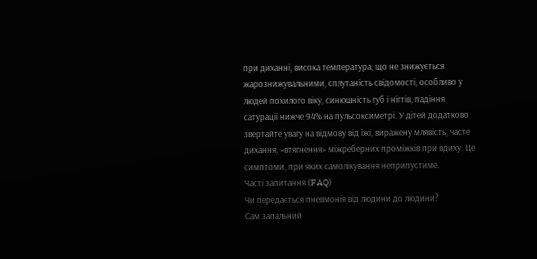при диханні, висока температура, що не знижується жарознижувальними, сплутаність свідомості, особливо у людей похилого віку, синюшність губ і нігтів, падіння сатурації нижче 94% на пульсоксиметрі. У дітей додатково звертайте увагу на відмову від їжі, виражену млявість, часте дихання, «втягнення» міжреберних проміжків при вдиху. Це симптоми, при яких самолікування неприпустиме.
Часті запитання (FAQ)
Чи передається пневмонія від людини до людини?
Сам запальний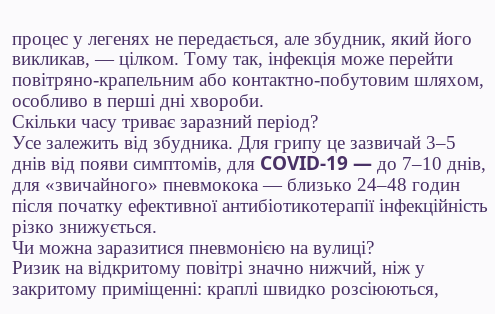процес у легенях не передається, але збудник, який його викликав, — цілком. Тому так, інфекція може перейти повітряно-крапельним або контактно-побутовим шляхом, особливо в перші дні хвороби.
Скільки часу триває заразний період?
Усе залежить від збудника. Для грипу це зазвичай 3–5 днів від появи симптомів, для COVID-19 — до 7–10 днів, для «звичайного» пневмокока — близько 24–48 годин після початку ефективної антибіотикотерапії інфекційність різко знижується.
Чи можна заразитися пневмонією на вулиці?
Ризик на відкритому повітрі значно нижчий, ніж у закритому приміщенні: краплі швидко розсіюються,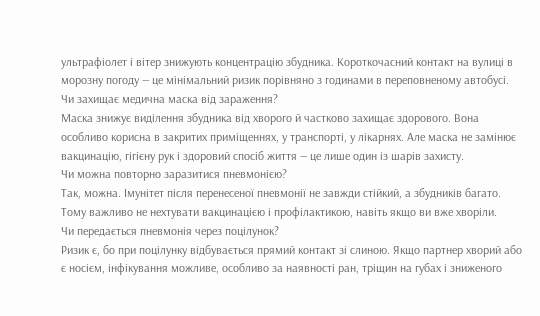ультрафіолет і вітер знижують концентрацію збудника. Короткочасний контакт на вулиці в морозну погоду — це мінімальний ризик порівняно з годинами в переповненому автобусі.
Чи захищає медична маска від зараження?
Маска знижує виділення збудника від хворого й частково захищає здорового. Вона особливо корисна в закритих приміщеннях, у транспорті, у лікарнях. Але маска не замінює вакцинацію, гігієну рук і здоровий спосіб життя — це лише один із шарів захисту.
Чи можна повторно заразитися пневмонією?
Так, можна. Імунітет після перенесеної пневмонії не завжди стійкий, а збудників багато. Тому важливо не нехтувати вакцинацією і профілактикою, навіть якщо ви вже хворіли.
Чи передається пневмонія через поцілунок?
Ризик є, бо при поцілунку відбувається прямий контакт зі слиною. Якщо партнер хворий або є носієм, інфікування можливе, особливо за наявності ран, тріщин на губах і зниженого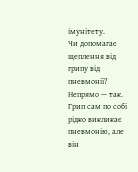імунітету.
Чи допомагає щеплення від грипу від пневмонії?
Непрямо — так. Грип сам по собі рідко викликає пневмонію, але він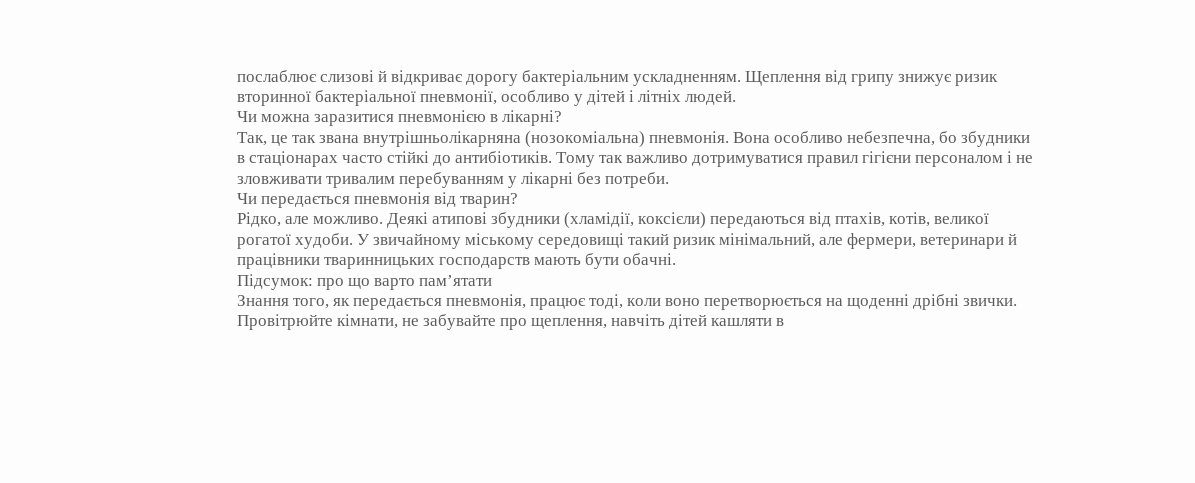послаблює слизові й відкриває дорогу бактеріальним ускладненням. Щеплення від грипу знижує ризик вторинної бактеріальної пневмонії, особливо у дітей і літніх людей.
Чи можна заразитися пневмонією в лікарні?
Так, це так звана внутрішньолікарняна (нозокоміальна) пневмонія. Вона особливо небезпечна, бо збудники в стаціонарах часто стійкі до антибіотиків. Тому так важливо дотримуватися правил гігієни персоналом і не зловживати тривалим перебуванням у лікарні без потреби.
Чи передається пневмонія від тварин?
Рідко, але можливо. Деякі атипові збудники (хламідії, коксієли) передаються від птахів, котів, великої рогатої худоби. У звичайному міському середовищі такий ризик мінімальний, але фермери, ветеринари й працівники тваринницьких господарств мають бути обачні.
Підсумок: про що варто пам’ятати
Знання того, як передається пневмонія, працює тоді, коли воно перетворюється на щоденні дрібні звички. Провітрюйте кімнати, не забувайте про щеплення, навчіть дітей кашляти в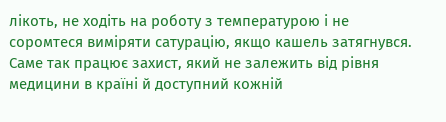лікоть, не ходіть на роботу з температурою і не соромтеся виміряти сатурацію, якщо кашель затягнувся. Саме так працює захист, який не залежить від рівня медицини в країні й доступний кожній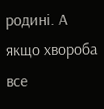родині. А якщо хвороба все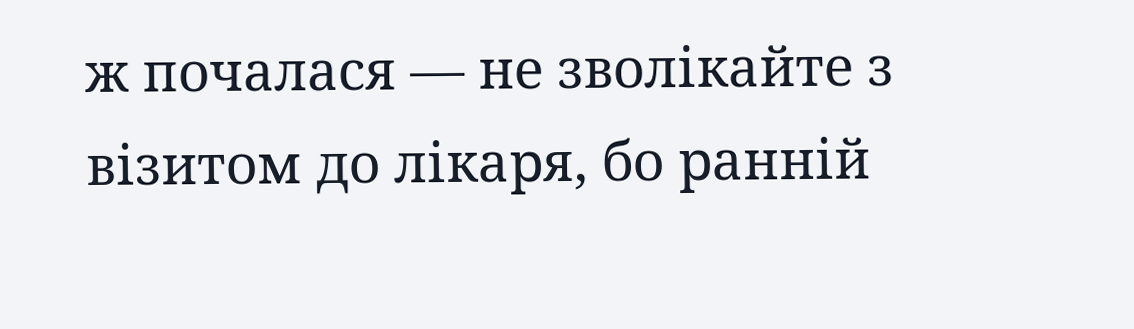ж почалася — не зволікайте з візитом до лікаря, бо ранній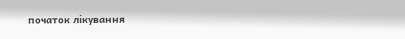початок лікування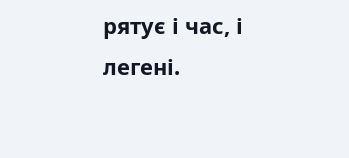рятує і час, і легені.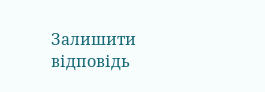Залишити відповідь